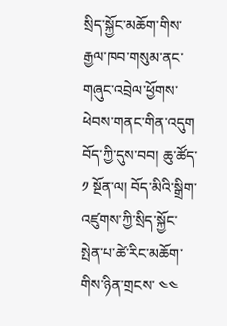སྲིད་སྐྱོང་མཆོག་གིས་རྒྱལ་ཁབ་གསུམ་ནང་གཞུང་འབྲེལ་ཕྱོགས་ཕེབས་གནང་གིན་འདུག བོད་ཀྱི་དུས་བབ། ཆུ་ཚོད་ ༡ སྔོན་ལ། བོད་མིའི་སྒྲིག་འཛུགས་ཀྱི་སྲིད་སྐྱོང་སྤེན་པ་ཚེ་རིང་མཆོག་གིས་ཉིན་གྲངས་ ༤༤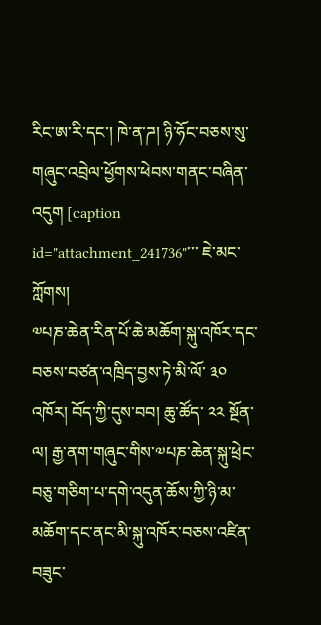རིང་ཨ་རི་དང་། ཁེ་ན་ཌ། ཉི་ཧོང་བཅས་སུ་གཞུང་འབྲེལ་ཕྱོགས་ཕེབས་གནང་བཞིན་འདུག [caption id="attachment_241736"་་་ ཇེ་མང་ཀློགས།
༧པཎ་ཆེན་རིན་པོ་ཆེ་མཆོག་སྐུ་འཁོར་དང་བཅས་བཙན་འཁྲིད་བྱས་ཏེ་མི་ལོ་ ༣༠ འཁོར། བོད་ཀྱི་དུས་བབ། ཆུ་ཚོད་ ༢༢ སྔོན་ལ། རྒྱ་ནག་གཞུང་གིས་༧པཎ་ཆེན་སྐུ་ཕྲེང་བཅུ་གཅིག་པ་དགེ་འདུན་ཆོས་ཀྱི་ཉི་མ་མཆོག་དང་ནང་མི་སྐུ་འཁོར་བཅས་འཛིན་བཟུང་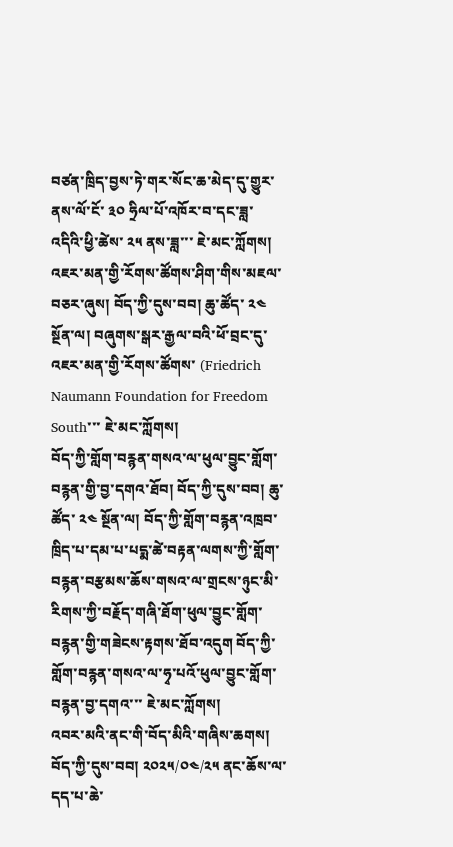བཙན་ཁྲིད་བྱས་ཏེ་གར་སོང་ཆ་མེད་དུ་གྱུར་ནས་ལོ་ངོ་ ༣༠ ཧྲིལ་པོ་འཁོར་བ་དང་ཟླ་འདིའི་ཕྱི་ཚེས་ ༢༥ ནས་ཟླ་་་ ཇེ་མང་ཀློགས།
འཇར་མན་གྱི་རོགས་ཚོགས་ཤིག་གིས་མཇལ་བཅར་ཞུས། བོད་ཀྱི་དུས་བབ། ཆུ་ཚོད་ ༢༤ སྔོན་ལ། བཞུགས་སྒར་རྒྱལ་བའི་ཕོ་བྲང་དུ་འཇར་མན་གྱི་རོགས་ཚོགས་ (Friedrich Naumann Foundation for Freedom South་་་ ཇེ་མང་ཀློགས།
བོད་ཀྱི་གློག་བརྙན་གསའ་ལ་ཕུལ་བྱུང་གློག་བརྙན་གྱི་བྱ་དགའ་ཐོབ། བོད་ཀྱི་དུས་བབ། ཆུ་ཚོད་ ༢༤ སྔོན་ལ། བོད་ཀྱི་གློག་བརྙན་འཁྲབ་ཁྲིད་པ་དམ་པ་པདྨ་ཚེ་བརྟན་ལགས་ཀྱི་གློག་བརྙན་བརྩམས་ཆོས་གསའ་ལ་གྲངས་ཉུང་མི་རིགས་ཀྱི་བརྗོད་གཞི་ཐོག་ཕུལ་བྱུང་གློག་བརྙན་གྱི་གཟེངས་རྟགས་ཐོབ་འདུག བོད་ཀྱི་གློག་བརྙན་གསའ་ལ་ཧྭ་པའོ་ཕུལ་བྱུང་གློག་བརྙན་བྱ་དགའ་་་ ཇེ་མང་ཀློགས།
འབར་མའི་ནང་གི་བོད་མིའི་གཞིས་ཆགས། བོད་ཀྱི་དུས་བབ། ༢༠༢༥/༠༤/༢༥ ནང་ཆོས་ལ་དད་པ་ཆེ་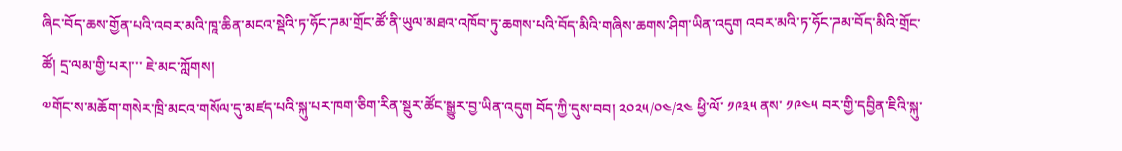ཞིང་བོད་ཆས་གྱོན་པའི་འབར་མའི་ཁཱ་ཆིན་མངའ་སྡེའི་ཏ་ཧོང་ཌམ་གྲོང་ཚོ་ནི་ཡུལ་མཐའ་འཁོབ་ཏུ་ཆགས་པའི་བོད་མིའི་གཞིས་ཆགས་ཤིག་ཡིན་འདུག འབར་མའི་ཏ་ཧོང་ཌམ་བོད་མིའི་གྲོང་ཚོ། དྲ་ལམ་གྱི་པར།་་་ ཇེ་མང་ཀློགས།
༧གོང་ས་མཆོག་གསེར་ཁྲི་མངའ་གསོལ་དུ་མཛད་པའི་སྐུ་པར་ཁག་ཅིག་རིན་སྡུར་ཚོང་སྒྱུར་བྱ་ཡིན་འདུག བོད་ཀྱི་དུས་བབ། ༢༠༢༥/༠༤/༢༤ ཕྱི་ལོ་ ༡༩༣༥ ནས་ ༡༩༤༥ བར་གྱི་དབྱིན་ཇིའི་སྐུ་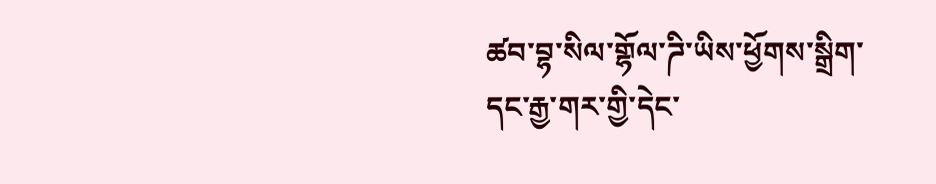ཚབ་བྷ་སིལ་གྷོལ་ཌི་ཡིས་ཕྱོགས་སྒྲིག་དང་རྒྱ་གར་གྱི་དེང་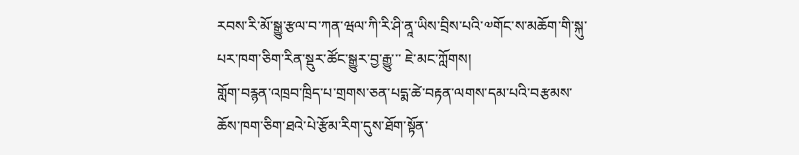རབས་རི་མོ་སྒྱུ་རྩལ་བ་ཀན་ཝལ་ཀི་རི་ཤི་ནཱ་ཡིས་བྲིས་པའི་༧གོང་ས་མཆོག་གི་སྐུ་པར་ཁག་ཅིག་རིན་སྡུར་ཚོང་སྒྱུར་བྱ་རྒྱུ་་་ ཇེ་མང་ཀློགས།
གློག་བརྙན་འཁྲབ་ཁྲིད་པ་གྲགས་ཅན་པདྨ་ཚེ་བརྟན་ལགས་དམ་པའི་བརྩམས་ཆོས་ཁག་ཅིག་ཐའེ་པེ་རྩོམ་རིག་དུས་ཐོག་སྟོན་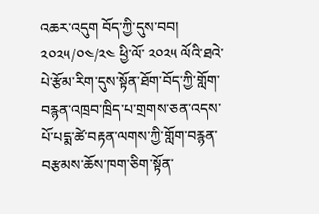འཆར་འདུག བོད་ཀྱི་དུས་བབ། ༢༠༢༥/༠༤/༢༤ ཕྱི་ལོ་ ༢༠༢༥ ལོའི་ཐའེ་པེ་རྩོམ་རིག་དུས་སྟོན་ཐོག་བོད་ཀྱི་གློག་བརྙན་འཁྲབ་ཁྲིད་པ་གྲགས་ཅན་འདས་པོ་པདྨ་ཚེ་བརྟན་ལགས་ཀྱི་གློག་བརྙན་བརྩམས་ཆོས་ཁག་ཅིག་སྟོན་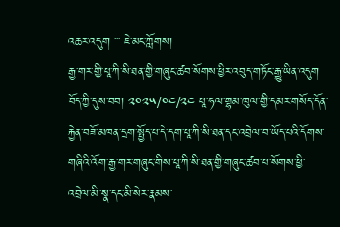འཆར་འདུག ་་་ ཇེ་མང་ཀློགས།
རྒྱ་གར་གྱི་པཱ་ཀི་སི་ཐན་གྱི་གཞུང་ཚབ་སོགས་ཕྱིར་འབུད་གཏོང་རྒྱུ་ཡིན་འདུག བོད་ཀྱི་དུས་བབ། ༢༠༢༥/༠༤/༢༤ པཱ་ཧལ་གྷམ་ཁུལ་གྱི་དམར་གསོད་དོན་རྐྱེན་བཟོ་མཁན་དྲག་སྤྱོད་པ་དེ་དག་པཱ་ཀི་སི་ཐན་དང་འབྲེལ་བ་ཡོད་པའི་དོགས་གཞིའི་འོག་རྒྱ་གར་གཞུང་གིས་པཱ་ཀི་སི་ཐན་གྱི་གཞུང་ཚབ་པ་སོགས་ཕྱི་འབྲེལ་མི་སྣ་དང་མི་སེར་རྣམས་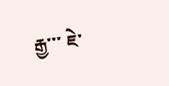རྒྱ་་་ ཇེ་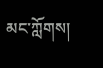མང་ཀློགས།